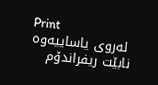Print
 له‌روی یاساییه‌وه‌ نابێت ریفراندۆم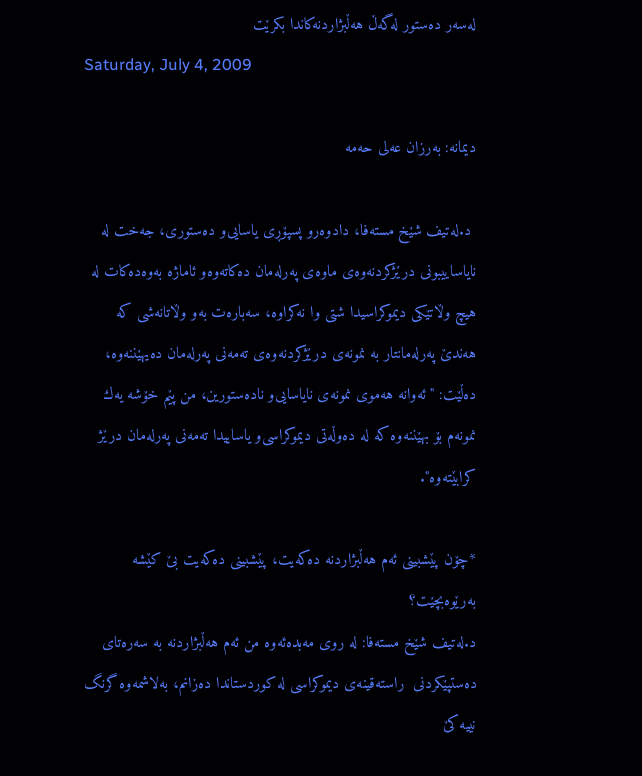له‌سه‌ر ده‌ستور له‌گه‌ڵ هه‌ڵبژاردنه‌كاندا بكرێت
Saturday, July 4, 2009

دیمانه‌: به‌رزان عه‌لی‌ حه‌مه‌

 د.له‌تیف شێخ مسته‌فا، دادوه‌ر‌و پسپۆڕی یاسایی‌و ده‌ستوری، جه‌خت له‌ نایاساییبونی درێژكردنه‌وه‌ی ماوه‌ی په‌رله‌مان ده‌كاته‌وه‌‌و ئاماژه‌ به‌وه‌ده‌كات له‌ هیچ وڵاتێكی دیموكراسیدا شتی وا نه‌كراوه‌، سه‌باره‌ت به‌و وڵاتانه‌شی كه‌ هه‌ندێ په‌رله‌مانتار به‌ نمونه‌ی درێژكردنه‌وه‌ی ته‌مه‌نی په‌رله‌مان ده‌یهێننه‌وه‌، ده‌ڵێت: "ئه‌وانه‌ هه‌موی نمونه‌ی نایاسایی‌و ناده‌ستورین، من پێم خۆشه‌ یه‌ك نمونه‌م بۆ بهێننه‌وه‌ كه‌ له‌ ده‌وڵه‌تی دیموكراسی‌و یاساییدا ته‌مه‌نی په‌رله‌مان درێژ كرابێته‌وه‌".

*چۆن پێشبینی ئه‌م هه‌ڵبژاردنه‌ ده‌كه‌یت، پێشبینی ده‌كه‌یت بێ كێشه‌ به‌رێوه‌بچێت؟
د.له‌تیف شێخ مسته‌فا: له‌ روی مه‌بده‌ئه‌وه‌ من ئه‌م هه‌ڵبژاردنه‌ به‌ سه‌ره‌تای ده‌ستپێكردنی  راسته‌قینه‌ی دیموكراسی له‌ كوردستاندا ده‌زانم، به‌لاشمه‌وه‌ گرنگ نییه‌ كێ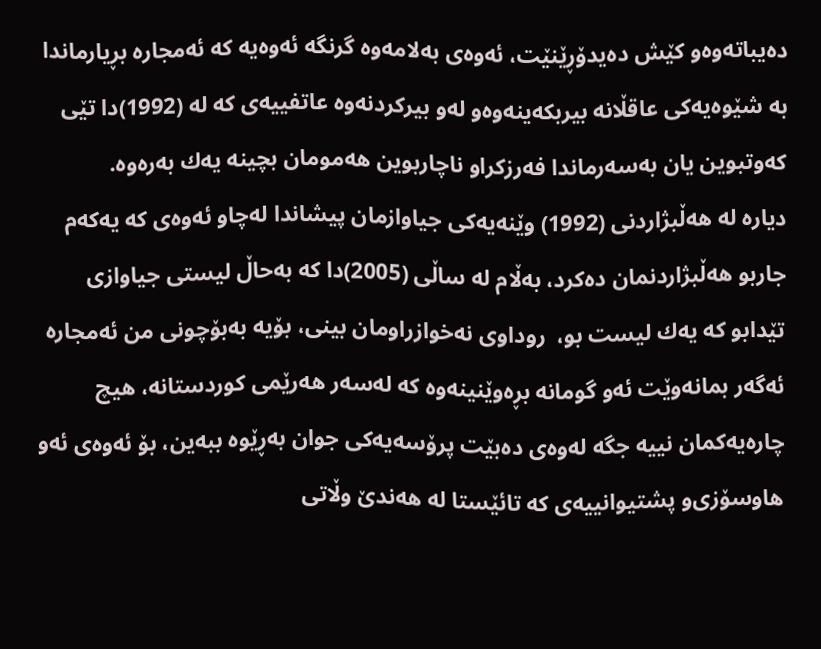ده‌یباته‌وه‌و كێش ده‌یدۆڕێنێت، ئه‌وه‌ی به‌لامه‌وه‌ گرنگه‌ ئه‌وه‌یه‌ كه‌ ئه‌مجاره‌ بڕیارماندا به‌ شێوه‌یه‌كی عاقڵانه‌ بیربكه‌ینه‌وه‌و له‌و بیركردنه‌وه‌ عاتفییه‌ی كه‌ له‌ (1992)دا تێی كه‌وتبوین یان به‌سه‌رماندا فه‌رزكراو ناچاربوین هه‌مومان بچینه‌ یه‌ك به‌ره‌وه‌.
دیاره‌ له‌ هه‌ڵبژاردنی (1992) وێنه‌یه‌كی جیاوازمان پیشاندا له‌چاو ئه‌وه‌ی كه‌ یه‌كه‌م جاربو هه‌ڵبژاردنمان ده‌كرد، به‌ڵام له‌ ساڵی (2005)دا كه‌ به‌حاڵ‌ لیستی جیاوازی تێدابو كه‌ یه‌ك لیست بو،  روداوی نه‌خوازراومان بینی، بۆیه‌ به‌بۆچونی من ئه‌مجاره‌ ئه‌گه‌ر بمانه‌وێت ئه‌و گومانه‌ بڕه‌وێنینه‌وه‌ كه‌ له‌سه‌ر هه‌رێمی كوردستانه‌، هیچ چاره‌یه‌كمان نییه‌ جگه‌ له‌وه‌ی ده‌بێت پرۆسه‌یه‌كی جوان به‌ڕێوه‌ ببه‌ین، بۆ ئه‌وه‌ی ئه‌و هاوسۆزی‌و پشتیوانییه‌ی كه‌ تائێستا له‌ هه‌ندێ وڵاتی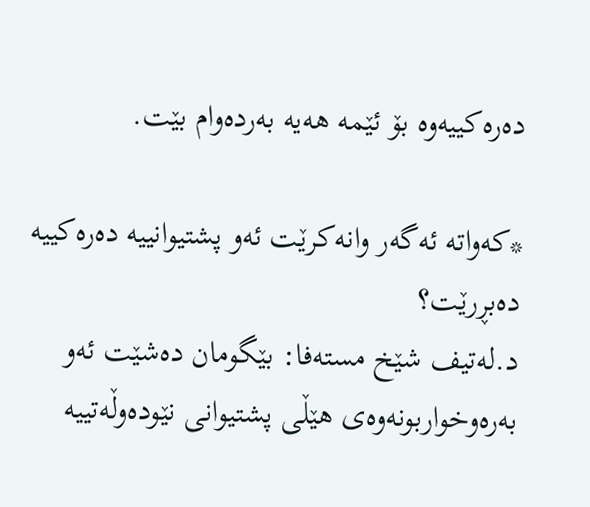ده‌ره‌كییه‌وه‌ بۆ ئێمه‌ هه‌یه‌ به‌رده‌وام بێت.

*كه‌واته‌ ئه‌گه‌ر وانه‌كرێت ئه‌و پشتیوانییه‌ ده‌ره‌كییه‌ ده‌بڕرێت؟
د.له‌تیف شێخ مسته‌فا: بێگومان ده‌شێت ئه‌و به‌ره‌وخواربونه‌وه‌ی هێڵی پشتیوانی نێوده‌وڵه‌تییه‌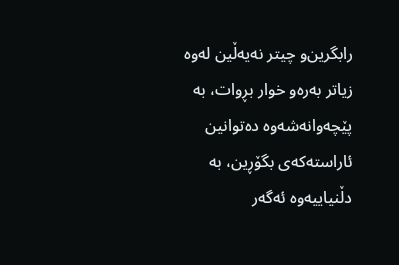رابگرین‌و چیتر نه‌یه‌ڵین له‌وه‌ زیاتر به‌ره‌و خوار بڕوات، به‌ پێچه‌وانه‌شه‌وه‌ ده‌توانین ئاراسته‌كه‌ی بگۆڕین، به‌ دڵنیاییه‌وه‌ ئه‌گه‌ر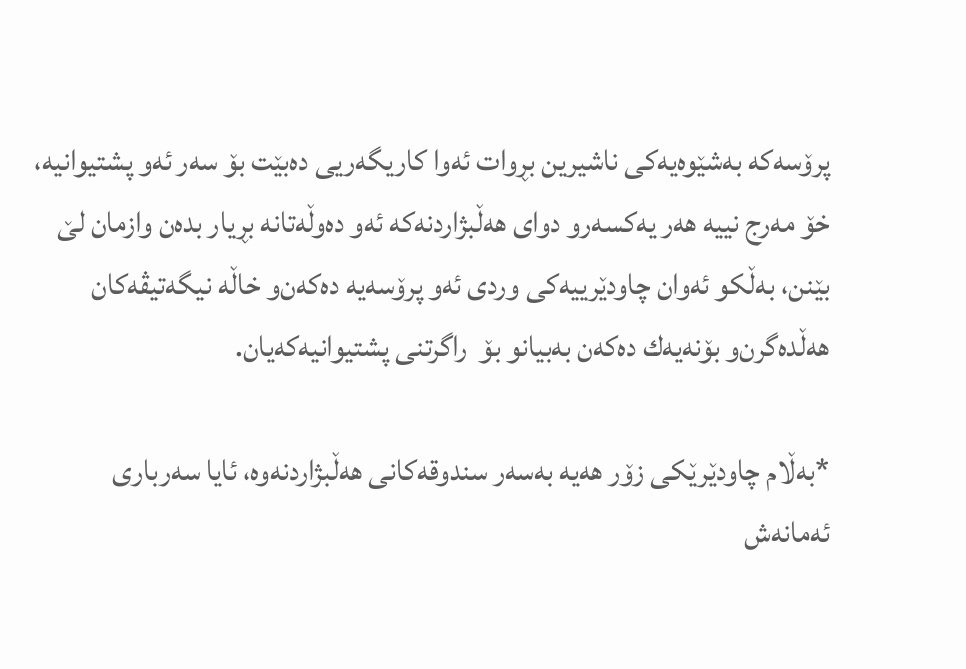پرۆسه‌كه‌ به‌شێوه‌یه‌كی ناشیرین بڕوات ئه‌وا كاریگه‌ریی ده‌بێت بۆ سه‌ر ئه‌و پشتیوانیه‌، خۆ مه‌رج نییه‌ هه‌ر یه‌كسه‌ر‌و دوای هه‌ڵبژاردنه‌كه‌ ئه‌و ده‌وڵه‌تانه‌ بڕیار بده‌ن وازمان لێ بێنن، به‌ڵكو ئه‌وان چاودێرییه‌كی وردی ئه‌و پرۆسه‌یه‌ ده‌كه‌ن‌و خاڵه‌ نیگه‌تیڤه‌كان هه‌ڵده‌گرن‌و بۆنه‌یه‌ك ده‌كه‌ن به‌بیانو بۆ  راگرتنی پشتیوانیه‌كه‌یان.

*به‌ڵام چاودێرێكی زۆر هه‌یه‌ به‌سه‌ر سندوقه‌كانی هه‌ڵبژاردنه‌وه‌، ئایا سه‌رباری ئه‌مانه‌ش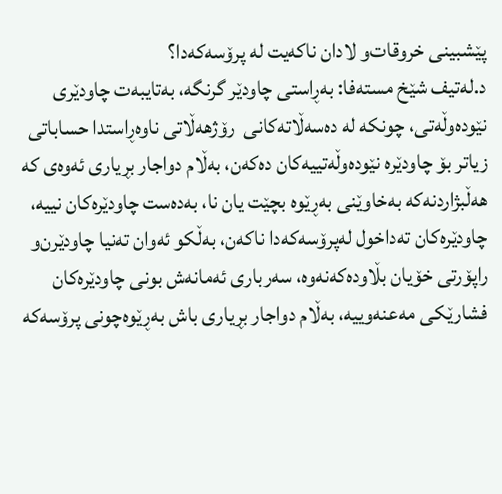پێشبینی خروقات‌و لادان ناكه‌یت له‌ پرۆسه‌كه‌دا؟
د.له‌تیف شێخ مسته‌فا: به‌ڕاستی چاودێر گرنگه‌، به‌تایبه‌ت چاودێری نێوده‌وڵه‌تی، چونكه‌ له‌ ده‌سه‌ڵاته‌كانی  رۆژهه‌ڵاتی ناوه‌ڕاستدا حساباتی زیاتر بۆ چاودێره‌ نێوده‌وڵه‌تییه‌كان ده‌كه‌ن، به‌ڵام دواجار بڕیاری ئه‌وه‌ی كه‌ هه‌ڵبژاردنه‌كه‌ به‌خاوێنی به‌ڕێوه‌ بچێت یان نا، به‌ده‌ست چاودێره‌كان نییه‌، چاودێره‌كان ته‌داخول له‌پرۆسه‌كه‌دا ناكه‌ن، به‌ڵكو ئه‌وان ته‌نیا چاودێرن‌و  راپۆرتی خۆیان بڵاوده‌كه‌نه‌وه‌، سه‌رباری ئه‌مانه‌ش بونی چاودێره‌كان فشارێكی مه‌عنه‌وییه‌، به‌ڵام دواجار بڕیاری باش به‌ڕێوه‌چونی پرۆسه‌كه‌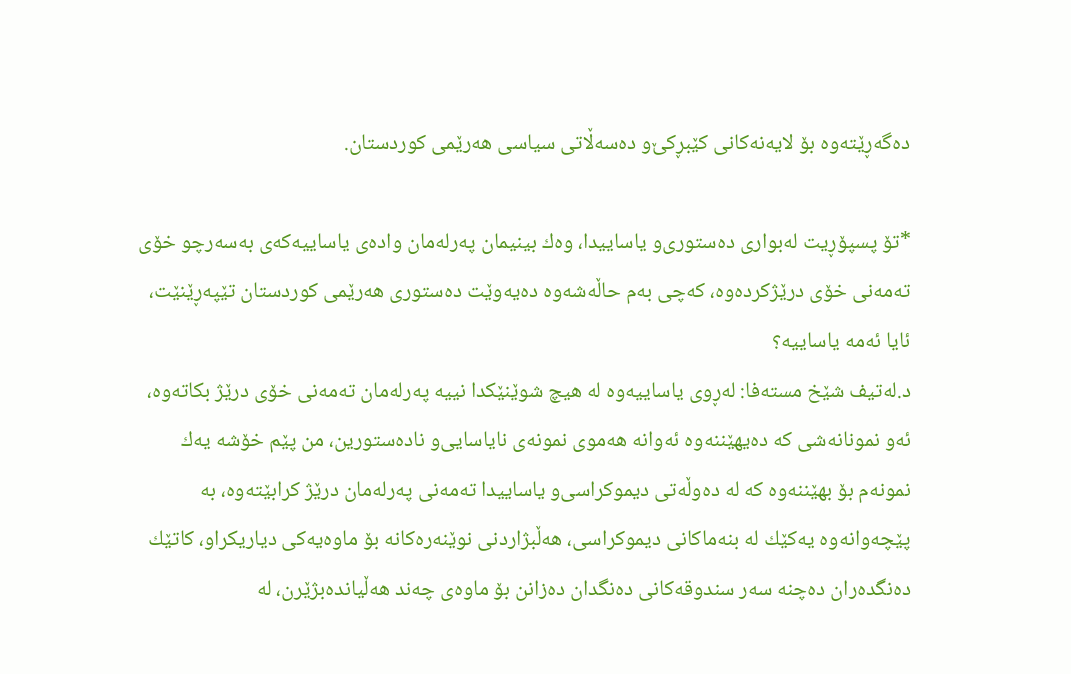ده‌گه‌ڕێته‌وه‌ بۆ لایه‌نه‌كانی كێبڕكێ‌و ده‌سه‌ڵاتی سیاسی هه‌رێمی كوردستان.

*تۆ پسپۆڕیت له‌بواری ده‌ستوری‌و یاساییدا، وه‌ك بینیمان په‌رله‌مان واده‌ی یاساییه‌كه‌ی به‌سه‌رچو خۆی ته‌مه‌نی خۆی درێژكرده‌وه‌، كه‌چی به‌م حاڵه‌شه‌وه‌ ده‌یه‌وێت ده‌ستوری هه‌رێمی كوردستان تێپه‌ڕێنێت، ئایا ئه‌مه‌ یاساییه‌؟
د.له‌تیف شێخ مسته‌فا: له‌ڕوی یاساییه‌وه‌ له‌ هیچ شوێنێكدا نییه‌ په‌رله‌مان ته‌مه‌نی خۆی درێژ بكاته‌وه‌، ئه‌و نمونانه‌شی كه‌ ده‌یهێننه‌وه‌ ئه‌وانه‌ هه‌موی نمونه‌ی نایاسایی‌و ناده‌ستورین، من پێم خۆشه‌ یه‌ك نمونه‌م بۆ بهێننه‌وه‌ كه‌ له‌ ده‌وڵه‌تی دیموكراسی‌و یاساییدا ته‌مه‌نی په‌رله‌مان درێژ كرابێته‌وه‌، به‌ پێچه‌وانه‌وه‌ یه‌كێك له‌ بنه‌ماكانی دیموكراسی، هه‌ڵبژاردنی نوێنه‌ره‌كانه‌ بۆ ماوه‌یه‌كی دیاریكراو، كاتێك ده‌نگده‌ران ده‌چنه‌ سه‌ر سندوقه‌كانی ده‌نگدان ده‌زانن بۆ ماوه‌ی چه‌ند هه‌ڵیانده‌بژێرن، له‌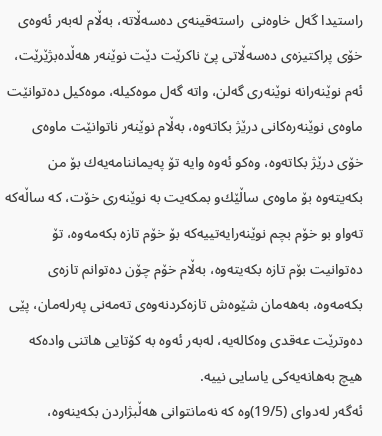راستیدا گه‌ل خاوه‌نی  راسته‌قینه‌ی ده‌سه‌ڵاته‌، به‌ڵام له‌به‌ر ئه‌وه‌ی خۆی پراكتیزه‌ی ده‌سه‌ڵاتی پێ ناكرێت دێت نوێنه‌ر هه‌ڵده‌بژێرێت، ئه‌م نوێنه‌رانه‌ نوێنه‌ری گه‌لن، واته‌ گه‌ل موه‌كیله‌، موه‌كیل ده‌توانێت ماوه‌ی نوێنه‌ره‌كانی درێژ بكاته‌وه‌، به‌ڵام نوێنه‌ر ناتوانێت ماوه‌ی خۆی درێژ بكاته‌وه‌، وه‌كو ئه‌وه‌ وایه‌ تۆ په‌یماننامه‌یه‌ك بۆ من بكه‌یته‌وه‌ بۆ ماوه‌ی ساڵێك‌و بمكه‌یت به‌ نوێنه‌ری خۆت، كه‌ ساڵه‌كه‌ ته‌واو بو خۆم بچم نوێنه‌رایه‌تییه‌كه‌ بۆ خۆم تازه‌ بكه‌مه‌وه‌، تۆ ده‌توانیت بۆم تازه‌ بكه‌یته‌وه‌، به‌ڵام خۆم چۆن ده‌توانم تازه‌ی بكه‌مه‌وه‌، به‌هه‌مان شێوه‌ش تازه‌كردنه‌وه‌ی ته‌مه‌نی په‌رله‌مان، پێی ده‌وترێت عه‌قدی وه‌كاله‌یه‌، له‌به‌ر ئه‌وه‌ به‌ كۆتایی هاتنی واده‌كه‌ هیچ به‌هانه‌یه‌كی یاسایی نییه‌.
ئه‌گه‌ر له‌دوای (19/5)وه‌ كه‌ نه‌مانتوانی هه‌ڵبژاردن بكه‌ینه‌وه‌،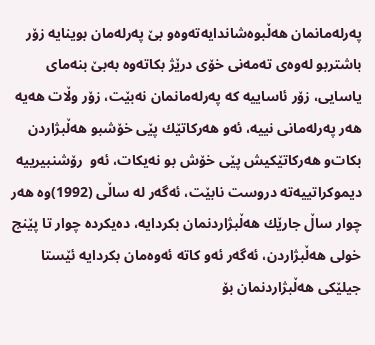په‌رله‌مانمان هه‌ڵبوه‌شاندایه‌ته‌وه‌و بێ په‌رله‌مان بوینایه‌ زۆر باشتربو له‌وه‌ی ته‌مه‌نی خۆی درێژ بكاته‌وه‌ به‌بێ بنه‌مای یاسایی، زۆر ئاساییه‌ كه‌ په‌رله‌مانمان نه‌بێت، زۆر وڵات هه‌یه‌ هه‌ر په‌رله‌مانی نییه‌، ئه‌و هه‌ركاتێك پێی خۆشبو هه‌ڵبژاردن بكات‌و هه‌ركاتێكیش پێی خۆش بو نه‌یكات، ئه‌و  رۆشنبیرییه‌ دیموكراتییه‌ته‌ دروست نابێت، ئه‌گه‌ر له‌ ساڵی (1992)وه‌ هه‌ر چوار ساڵ‌ جارێك هه‌ڵبژاردنمان بكردایه‌، ده‌یكرده‌ چوار تا پێنج خولی هه‌ڵبژاردن، ئه‌گه‌ر ئه‌و كاته‌ ئه‌وه‌مان بكردایه‌ ئێستا جیلێكی هه‌ڵبژاردنمان بۆ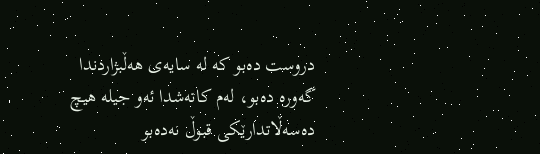دروست ده‌بو كه‌ له‌ سایه‌ی هه‌ڵبژاردندا گه‌وره‌ ده‌بو، له‌م كاته‌شدا ئه‌و جیله‌ هیچ ده‌سه‌ڵاتدارێكی قبوڵ‌ نه‌ده‌بو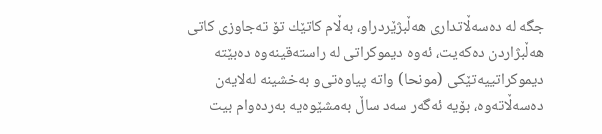جگه‌ له‌ ده‌سه‌ڵاتداری هه‌ڵبژێردراو، به‌ڵام كاتێك تۆ ته‌جاوزی كاتی هه‌ڵبژاردن ده‌كه‌یت، ئه‌وه‌ دیموكراتی له‌ راسته‌قینه‌وه‌ ده‌بێته‌ دیموكراتییه‌تێكی (مونحا) واته‌ پیاوه‌تی‌و به‌خشینه‌ له‌لایه‌ن ده‌سه‌ڵاته‌وه‌، بۆیه‌ ئه‌گه‌ر سه‌د ساڵ‌ به‌مشێوه‌یه‌ به‌رده‌وام بیت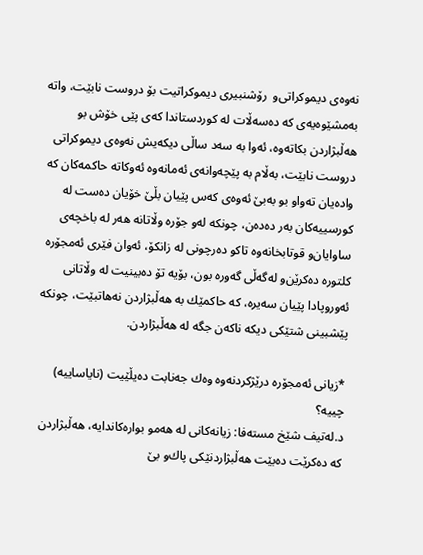نه‌وه‌ی دیموكراتی‌و  رۆشنبیری دیموكراتیت بۆ دروست نابێت، واته‌ به‌مشێوه‌یه‌ی كه‌ ده‌سه‌ڵات له‌ كوردستاندا كه‌ی پێی خۆش بو هه‌ڵبژاردن بكاته‌وه‌، ئه‌وا به‌ سه‌د ساڵی دیكه‌یش نه‌وه‌ی دیموكراتی دروست نابێت، به‌ڵام به‌ پێچه‌وانه‌ی ئه‌مانه‌وه‌ ئه‌وكاته‌ حاكمه‌كان كه‌ واده‌یان ته‌واو بو به‌بێ ئه‌وه‌ی كه‌س پێیان بڵێ خۆیان ده‌ست له‌ كورسییه‌كان به‌ر ده‌ده‌ن، چونكه‌ له‌و جۆره‌ وڵاتانه‌ هه‌ر له‌ باخچه‌ی ساوایان‌و قوتابخانه‌وه‌ تاكو ده‌رچونی له‌ زانكۆ، ئه‌وان فێری ئه‌مجۆره‌ كلتوره‌ ده‌كرێن‌و له‌گه‌ڵی گه‌وره‌ بون، بۆیه‌ تۆ ده‌بینیت له‌ وڵاتانی ئه‌وروپادا پێیان سه‌یره‌، كه‌ حاكمێك به‌ هه‌ڵبژاردن نه‌هاتبێت، چونكه‌ پێشبینی شتێكی دیكه‌ ناكه‌ن جگه‌ له‌ هه‌ڵبژاردن.

*زیانی ئه‌مجۆره‌ درێژكردنه‌وه‌ وه‌ك جه‌نابت ده‌یڵێیت (نایاساییه‌) چییه‌؟
د.له‌تیف شێخ مسته‌فا: زیانه‌كانی له‌ هه‌مو بواره‌كاندایه‌، هه‌ڵبژاردن كه‌ ده‌كرێت ده‌بێت هه‌ڵبژاردنێكی پاك‌و بێ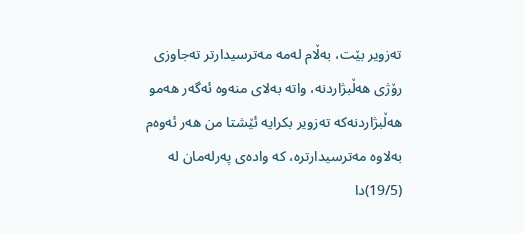ته‌زویر بێت، به‌ڵام له‌مه‌ مه‌ترسیدارتر ته‌جاوزی رۆژی هه‌ڵبژاردنه‌، واته‌ به‌لای منه‌وه‌ ئه‌گه‌ر هه‌مو هه‌ڵبژاردنه‌كه‌ ته‌زویر بكرایه‌ ئێشتا من هه‌ر ئه‌وه‌م به‌لاوه‌ مه‌ترسیدارتره‌، كه‌ واده‌ی په‌رله‌مان له‌ (19/5)دا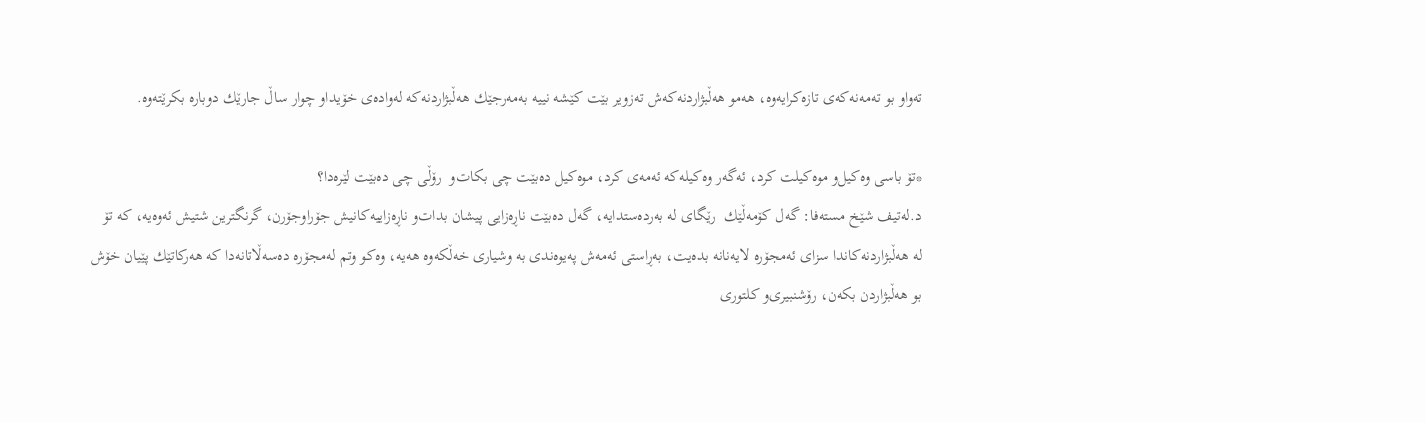ته‌واو بو ته‌مه‌نه‌كه‌ی تازه‌كرایه‌وه‌، هه‌مو هه‌ڵبژاردنه‌كه‌ش ته‌زویر بێت كێشه‌ نییه‌ به‌مه‌رجێك هه‌ڵبژاردنه‌كه‌ له‌واده‌ی خۆیدا‌و چوار ساڵ‌ جارێك دوباره‌ بكرێته‌وه‌.

*تۆ باسی وه‌كیل‌و موه‌كیلت كرد، ئه‌گه‌ر وه‌كیله‌كه‌ ئه‌مه‌ی كرد، موه‌كیل ده‌بێت چی بكات‌و  رۆڵی چی ده‌بێت لێره‌دا؟
د.له‌تیف شێخ مسته‌فا: گه‌ل كۆمه‌ڵێك  رێگای له‌ به‌رده‌ستدایه‌، گه‌ل ده‌بێت ناڕه‌زایی پیشان بدات‌و ناڕه‌زاییه‌كانیش جۆراوجۆرن، گرنگترین شتیش ئه‌وه‌یه‌، كه‌ تۆ له‌ هه‌ڵبژاردنه‌كاندا سزای ئه‌مجۆره‌ لایه‌نانه‌ بده‌یت، به‌ڕاستی ئه‌مه‌ش په‌یوه‌ندی به‌ وشیاری خه‌ڵكه‌وه‌ هه‌یه‌، وه‌كو وتم له‌مجۆره‌ ده‌سه‌ڵاتانه‌دا كه‌ هه‌ركاتێك پێیان خۆش بو هه‌ڵبژاردن بكه‌ن، رۆشنبیری‌و كلتوری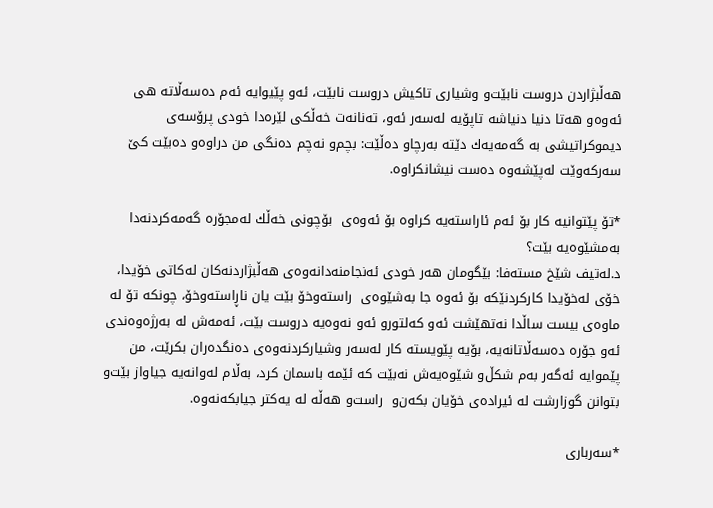هه‌ڵبژاردن دروست نابێت‌و وشیاری تاكیش دروست نابێت، ئه‌و پێیوایه‌ ئه‌م ده‌سه‌ڵاته‌ هی ئه‌وه‌و هه‌تا دنیا دنیاشه‌ تاپۆیه‌ له‌سه‌ر ئه‌و، ته‌نانه‌ت خه‌ڵكی لێره‌دا خودی پرۆسه‌ی دیموكراتیشی به‌ گه‌مه‌یه‌ك دێته‌ به‌رچاو ده‌ڵێت: بچم‌و نه‌چم ده‌نگی من دراوه‌و ده‌بێت كێ سه‌ركه‌وێت له‌پێشه‌وه‌ ده‌ست نیشانكراوه‌.

*تۆ پێتوانیه‌ كار بۆ ئه‌م ئاراسته‌یه‌ كراوه‌ بۆ ئه‌وه‌ی  بۆچونی خه‌ڵك له‌مجۆره‌ گه‌مه‌كردنه‌دا به‌مشێوه‌یه‌ بێت؟
د.له‌تیف شێخ مسته‌فا: بێگومان هه‌ر خودی ئه‌نجامنه‌دانه‌وه‌ی هه‌ڵبژاردنه‌كان له‌كاتی خۆیدا، خۆی له‌خۆیدا كاركردنێكه‌ بۆ ئه‌وه‌ جا به‌شێوه‌ی  راسته‌وخۆ بێت یان ناڕاسته‌وخۆ، چونكه‌ تۆ له‌ ماوه‌ی بیست ساڵدا نه‌تهێشت ئه‌و كه‌لتور‌و ئه‌و نه‌وه‌یه‌ دروست بێت، ئه‌مه‌ش له‌ به‌رژه‌وه‌ندی ئه‌و جۆره‌ ده‌سه‌ڵاتانه‌یه‌، بۆیه‌ پێویسته‌ كار له‌سه‌ر وشیاركردنه‌وه‌ی ده‌نگده‌ران بكرێت، من پێموایه‌ ئه‌گه‌ر به‌م شكڵ‌‌و شێوه‌یه‌ش نه‌بێت كه‌ ئێمه‌ باسمان كرد، به‌ڵام له‌وانه‌یه‌ جیاواز بێت‌و بتوانن گوزارشت له‌ ئیراده‌ی خۆیان بكه‌ن‌و  راست‌و هه‌ڵه‌ له‌ یه‌كتر جیابكه‌نه‌وه‌.

*سه‌رباری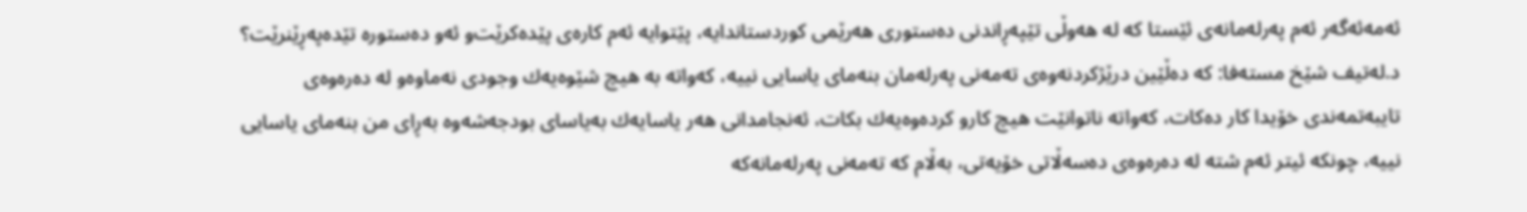ئه‌مه‌ئه‌گه‌ر ئه‌م په‌رله‌مانه‌ی ئێستا كه‌ له‌ هه‌وڵی تێپه‌ڕاندنی ده‌ستوری هه‌رێمی كوردستاندایه‌، پێتوایه‌ ئه‌م كاره‌ی پێده‌كرێت‌و ئه‌و ده‌ستوره‌ تێده‌په‌ڕێنرێت؟
د.له‌تیف شێخ مسته‌فا: كه‌ ده‌ڵێین درێژكردنه‌وه‌ی ته‌مه‌نی په‌رله‌مان بنه‌مای یاسایی نییه‌، كه‌واته‌ به‌ هیچ شێوه‌یه‌ك وجودی نه‌ماوه‌و له‌ ده‌ره‌وه‌ی تایبه‌تمه‌ندی خۆیدا كار ده‌كات، كه‌واته‌ ناتوانێت هیچ كارو كرده‌وه‌یه‌ك بكات، ئه‌نجامدانی هه‌ر یاسایه‌ك به‌یاسای بودجه‌شه‌وه‌ به‌ڕای من بنه‌مای یاسایی نییه‌، چونكه‌ ئیتر ئه‌م شته‌ له‌ ده‌ره‌وه‌ی ده‌سه‌ڵاتی خۆیه‌تی، به‌ڵام كه‌ ته‌مه‌نی په‌رله‌مانه‌كه‌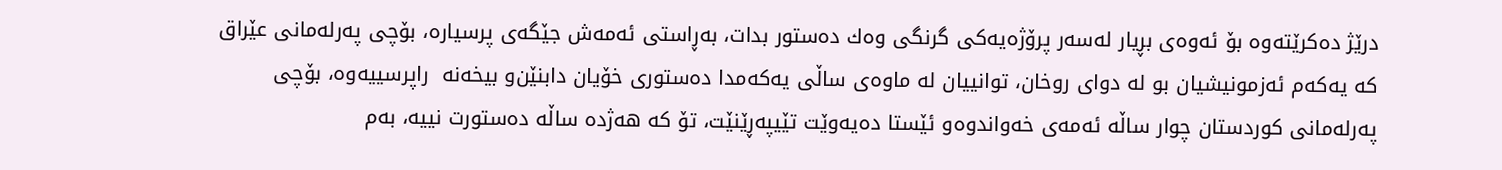درێژ ده‌كرێته‌وه‌ بۆ ئه‌وه‌ی بڕیار له‌سه‌ر پرۆژه‌یه‌كی گرنگی وه‌ك ده‌ستور بدات، به‌ڕاستی ئه‌مه‌ش جێگه‌ی پرسیاره‌، بۆچی په‌رله‌مانی عێراق كه‌ یه‌كه‌م ئه‌زمونیشیان بو له‌ دوای روخان، توانییان له‌ ماوه‌ی ساڵی یه‌كه‌مدا ده‌ستوری خۆیان دابنێن‌و بیخه‌نه‌  راپرسییه‌وه‌، بۆچی په‌رله‌مانی كوردستان چوار ساڵه‌ ئه‌مه‌ی خه‌واندوه‌و ئێستا ده‌یه‌وێت تێیپه‌ڕێنێت، تۆ كه‌ هه‌ژده‌ ساڵه‌ ده‌ستورت نییه‌، به‌م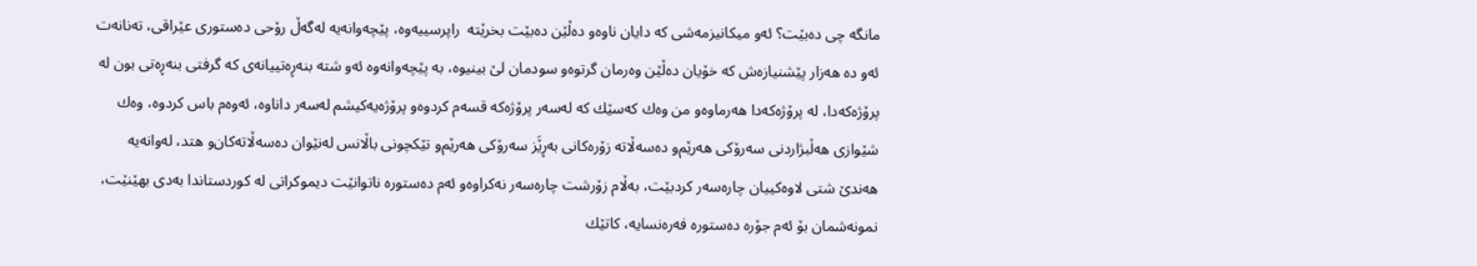مانگه‌ چی ده‌بێت؟ ئه‌و میكانیزمه‌شی كه‌ دایان ناوه‌و ده‌ڵێن ده‌بێت بخرێته‌  راپرسییه‌وه‌، پێچه‌وانه‌یه‌ له‌گه‌ڵ‌ رۆحی ده‌ستوری عێراقی، ته‌نانه‌ت ئه‌و ده‌ هه‌زار پێشنیازه‌ش كه‌ خۆیان ده‌ڵێن وه‌رمان گرتوه‌و سودمان لێ بینیوه‌، به‌ پێچه‌وانه‌وه‌ ئه‌و شته‌ بنه‌ڕه‌تییانه‌ی كه‌ گرفتی بنه‌ڕه‌تی بون له‌ پرۆژه‌كه‌دا، له‌ پرۆژه‌كه‌دا هه‌رماوه‌و من وه‌ك كه‌سێك كه‌ له‌سه‌ر پرۆژه‌كه‌ قسه‌م كردوه‌و پرۆژه‌یه‌كیشم له‌سه‌ر داناوه‌، ئه‌وه‌م باس كردوه‌، وه‌ك شێوازی هه‌ڵبژاردنی سه‌رۆكی هه‌رێم‌و ده‌سه‌ڵاته‌ زۆره‌كانی به‌ڕێَز سه‌رۆكی هه‌رێم‌و تێكچونی باڵانس له‌نێوان ده‌سه‌ڵاته‌كان‌و هتد، له‌وانه‌یه‌ هه‌ندێ شتی لاوه‌كییان چاره‌سه‌ر كردبێت، به‌ڵام زۆرشت چاره‌سه‌ر نه‌كراوه‌و ئه‌م ده‌ستوره‌ ناتوانێت دیموكراتی له‌ كوردستاندا به‌دی بهێنێت، نمونه‌شمان بۆ ئه‌م جۆره‌ ده‌ستوره‌ فه‌ره‌نسایه‌، كاتێك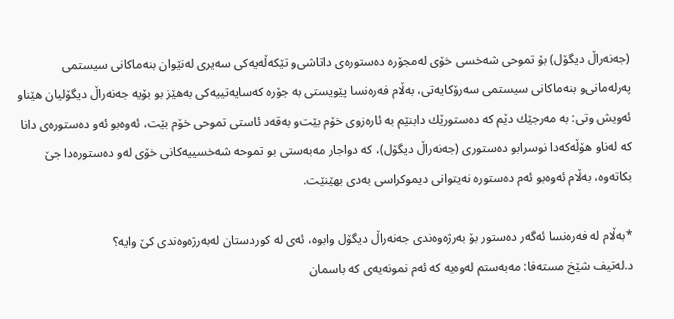(جه‌نه‌راڵ‌ دیگۆل) بۆ تموحی شه‌خسی خۆی له‌مجۆره‌ ده‌ستوره‌ی داتاشی‌و تێكه‌ڵه‌یه‌كی سه‌یری له‌نێوان بنه‌ماكانی سیستمی په‌رله‌مانی‌و بنه‌ماكانی سیستمی سه‌رۆكایه‌تی، به‌ڵام فه‌ره‌نسا پێویستی به‌ جۆره‌ كه‌سایه‌تییه‌كی به‌هێز بو بۆیه‌ جه‌نه‌راڵ‌ دیگۆلیان هێناو ئه‌ویش وتی: به‌ مه‌رجێك دێم كه‌ ده‌ستورێك دابنێم به‌ ئاره‌زوی خۆم بێت‌و به‌قه‌د ئاستی تموحی خۆم بێت، ئه‌وه‌بو ئه‌و ده‌ستوره‌ی دانا كه‌ له‌ناو هۆڵه‌كه‌دا نوسرابو ده‌ستوری (جه‌نه‌راڵ‌ دیگۆل)، كه‌ دواجار مه‌به‌ستی بو تموحه‌ شه‌خسییه‌كانی خۆی له‌و ده‌ستوره‌دا جێ بكاته‌وه‌، به‌ڵام ئه‌وه‌بو ئه‌م ده‌ستوره‌ نه‌یتوانی دیموكراسی به‌دی بهێنێت.

*به‌ڵام له‌ فه‌ره‌نسا ئه‌گه‌ر ده‌ستور بۆ به‌رژه‌وه‌ندی جه‌نه‌راڵ‌ دیگۆل وابوه‌، ئه‌ی له‌ كوردستان له‌به‌رژه‌وه‌ندی كێ وایه‌؟
د.له‌تیف شێخ مسته‌فا: مه‌به‌ستم له‌وه‌یه‌ كه‌ ئه‌م نمونه‌یه‌ی كه‌ باسمان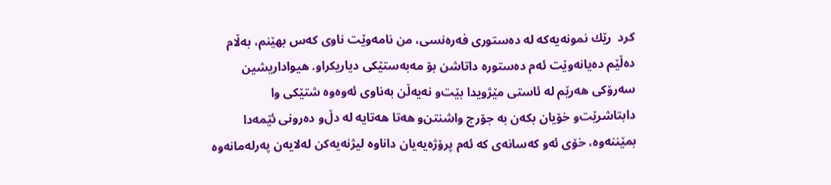كرد  رێك نمونه‌یه‌كه‌ له‌ ده‌ستوری فه‌ره‌نسی، من نامه‌وێت ناوی كه‌س بهێنم، به‌ڵام ده‌ڵێم ده‌یانه‌وێت ئه‌م ده‌ستوره‌ داتاشن بۆ مه‌به‌ستێكی دیاریكرا‌و. هیواداریشین سه‌رۆكی هه‌رێم له‌ ئاستی مێژویدا بێت‌و نه‌یه‌ڵن به‌ناوی ئه‌وه‌وه‌ شتێكی وا دابتاشرێت‌و خۆیان بكه‌ن به‌ جۆرج واشنتن‌و هه‌تا هه‌تایه‌ له‌ دڵ‌‌و ده‌رونی ئێمه‌دا بمێننه‌وه‌، خۆی ئه‌و كه‌سانه‌ی كه‌ ئه‌م پرۆژه‌یه‌یان داناوه‌ لیژنه‌یه‌كن له‌لایه‌ن په‌رله‌مانه‌وه‌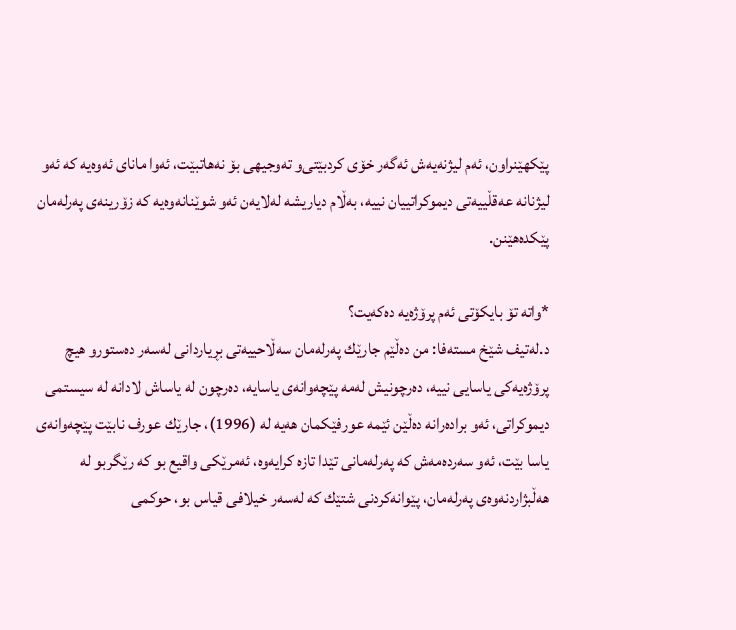پێكهێنراون، ئه‌م لیژنه‌یه‌ش ئه‌گه‌ر خۆی كردبێتی‌و ته‌وجیهی بۆ نه‌هاتبێت، ئه‌وا مانای ئه‌وه‌یه‌ كه‌ ئه‌و لیژنانه‌ عه‌قڵییه‌تی دیموكراتییان نییه‌، به‌ڵام دیاریشه‌ له‌لایه‌ن ئه‌و شوێنانه‌وه‌یه‌ كه‌ زۆرینه‌ی په‌رله‌مان پێكده‌هێنن.

*واته‌ تۆ بایكۆتی ئه‌م پرۆژه‌یه‌ ده‌كه‌یت؟
د.له‌تیف شێخ مسته‌فا: من ده‌ڵێم جارێك په‌رله‌مان سه‌ڵاحییه‌تی بڕیاردانی له‌سه‌ر ده‌ستور‌و هیچ پرۆژه‌یه‌كی یاسایی نییه‌، ده‌رچونیش له‌مه‌ پێچه‌وانه‌ی یاسایه‌، ده‌رچون له‌ یاساش لادانه‌ له‌ سیستمی دیموكراتی، ئه‌و براده‌رانه‌ ده‌ڵێن ئێمه‌ عورفێكمان هه‌یه‌ له‌ (1996)، جارێك عورف نابێت پێچه‌وانه‌ی یاسا بێت، ئه‌و سه‌رده‌مه‌ش كه‌ په‌رله‌مانی تێدا تازه‌ كرایه‌وه‌، ئه‌مرێكی واقیع بو كه‌ رێگربو له‌ هه‌ڵبژاردنه‌وه‌ی په‌رله‌مان، پێوانه‌كردنی شتێك كه‌ له‌سه‌ر خیلافی قیاس بو، حوكمی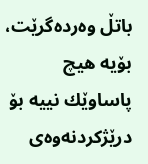باتڵ‌ وه‌رده‌گرێت، بۆیه‌ هیچ پاساوێك نییه‌ بۆ درێژكردنه‌وه‌ی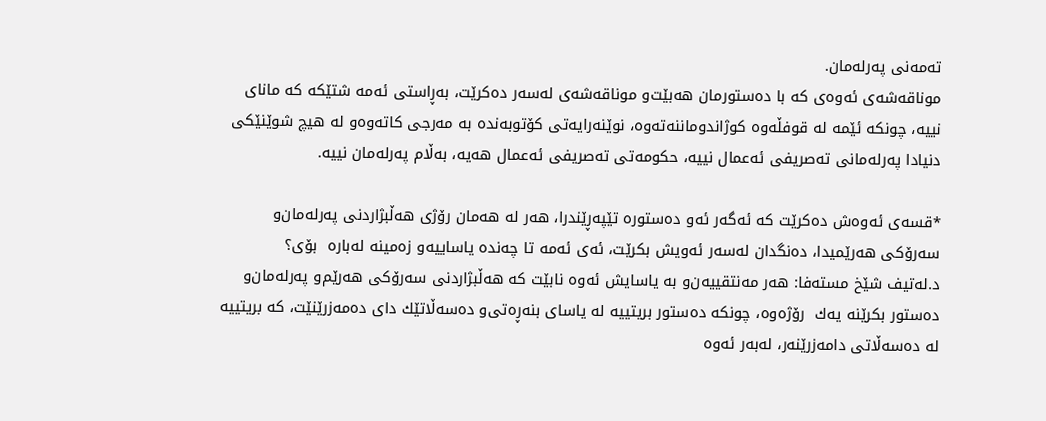ته‌مه‌نی په‌رله‌مان.
موناقه‌شه‌ی ئه‌وه‌ی كه‌ با ده‌ستورمان هه‌بێت‌و موناقه‌شه‌ی له‌سه‌ر ده‌كرێت، به‌ڕاستی ئه‌مه‌ شتێكه‌ كه‌ مانای نییه‌، چونكه‌ ئێمه‌ له‌ قوفڵه‌وه‌ كوژاندوماننه‌ته‌وه‌، نوێنه‌رایه‌تی كۆتوبه‌نده‌ به‌ مه‌رجی كاته‌وه‌و له‌ هیچ شوێنێكی دنیادا په‌رله‌مانی ته‌صریفی ئه‌عمال نییه‌، حكومه‌تی ته‌صریفی ئه‌عمال هه‌یه‌، به‌ڵام په‌رله‌مان نییه‌.

*قسه‌ی ئه‌وه‌ش ده‌كرێت كه‌ ئه‌گه‌ر ئه‌و ده‌ستوره‌ تێپه‌ڕێندرا، هه‌ر له‌ هه‌مان رۆژی هه‌ڵبژاردنی په‌رله‌مان‌و سه‌رۆكی هه‌رێمیدا، ده‌نگدان له‌سه‌ر ئه‌ویش بكرێت، ئه‌ی ئه‌مه‌ تا چه‌نده‌ یاساییه‌و زه‌مینه‌ له‌باره‌  بۆی؟
د.له‌تیف شێخ مسته‌فا: هه‌ر مه‌نتقییه‌ن‌و به‌ یاسایش ئه‌وه‌ نابێت كه‌ هه‌ڵبژاردنی سه‌رۆكی هه‌رێم‌و په‌رله‌مان‌و ده‌ستور بكرێنه‌ یه‌ك  رۆژه‌وه‌، چونكه‌ ده‌ستور بریتییه‌ له‌ یاسای بنه‌ڕه‌تی‌و ده‌سه‌ڵاتێك دای ده‌مه‌زرێنێت، كه‌ بریتییه‌ له‌ ده‌سه‌ڵاتی دامه‌زرێنه‌ر، له‌به‌ر ئه‌وه‌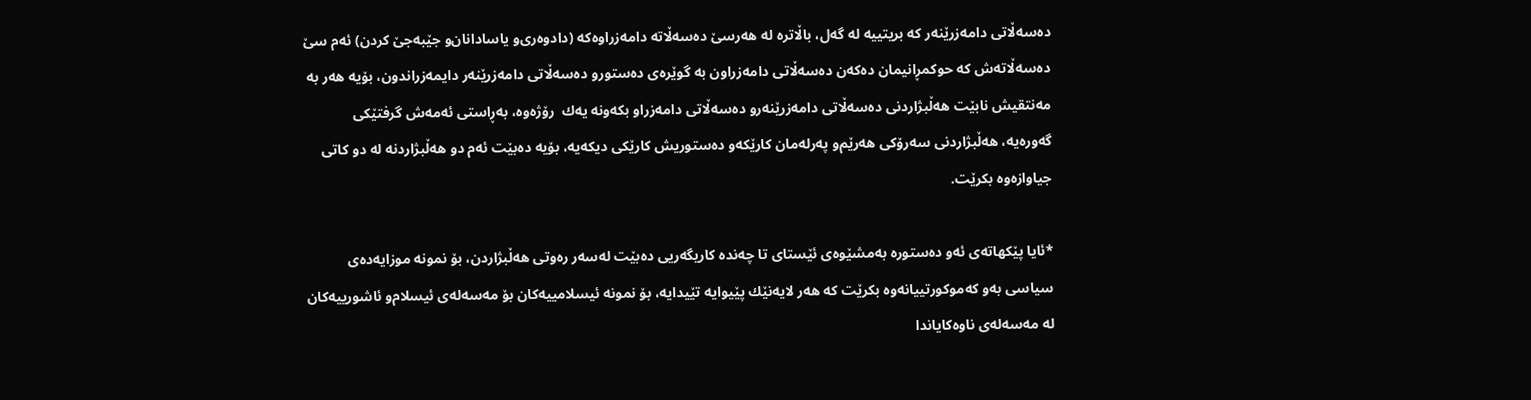ده‌سه‌ڵاتی دامه‌زرێنه‌ر كه‌ بریتییه‌ له‌ گه‌ل، باڵاتره‌ له‌ هه‌رسێ ده‌سه‌ڵاته‌ دامه‌زراوه‌كه‌ (دادوه‌ری‌و یاسادانان‌و جێبه‌جێ كردن) ئه‌م سێ ده‌سه‌ڵاته‌ش كه‌ حوكمڕانیمان ده‌كه‌ن ده‌سه‌ڵاتی دامه‌زراون به‌ گوێره‌ی ده‌ستور‌و ده‌سه‌ڵاتی دامه‌زرێنه‌ر دایمه‌زراندون، بۆیه‌ هه‌ر به‌ مه‌نتقیش نابێت هه‌ڵبژاردنی ده‌سه‌ڵاتی دامه‌زرێنه‌ر‌و ده‌سه‌ڵاتی دامه‌زراو بكه‌ونه‌ یه‌ك  رۆژه‌وه‌، به‌ڕاستی ئه‌مه‌ش گرفتێكی گه‌وره‌یه‌، هه‌ڵبژاردنی سه‌رۆكی هه‌رێم‌و په‌رله‌مان كارێكه‌و ده‌ستوریش كارێكی دیكه‌یه‌، بۆیه‌ ده‌بێت ئه‌م دو هه‌ڵبژاردنه‌ له‌ دو كاتی جیاوازه‌وه‌ بكرێت.

*ئایا پێكهاته‌ی ئه‌و ده‌ستوره‌ به‌مشێوه‌ی ئێستای تا چه‌نده‌ كاریگه‌ریی ده‌بێت له‌سه‌ر ره‌وتی هه‌ڵبژاردن، بۆ نمونه‌ موزایه‌ده‌ی سیاسی به‌و كه‌موكورتییانه‌وه‌ بكرێت كه‌ هه‌ر لایه‌نێك پێیوایه‌ تێیدایه‌، بۆ نمونه‌ ئیسلامییه‌كان بۆ مه‌سه‌له‌ی ئیسلام‌و ئاشورییه‌كان له‌ مه‌سه‌له‌ی ناوه‌كایاندا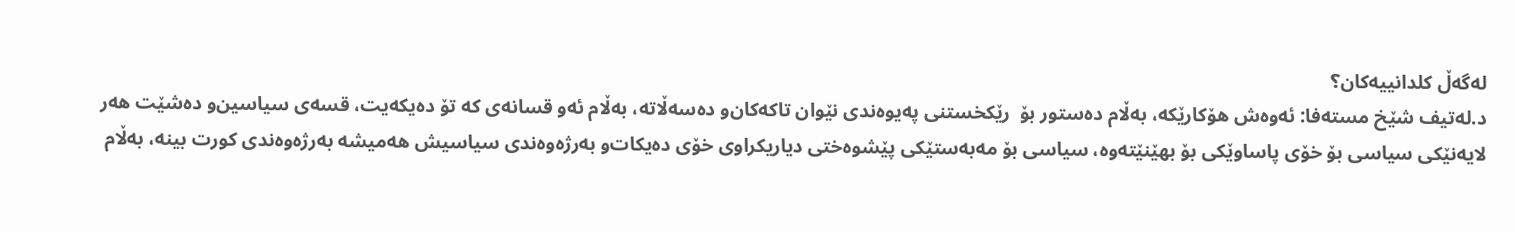له‌گه‌ڵ‌ كلدانییه‌كان؟
د.له‌تیف شێخ مسته‌فا: ئه‌وه‌ش هۆكارێكه‌، به‌ڵام ده‌ستور بۆ  رێكخستنی په‌یوه‌ندی نێوان تاكه‌كان‌و ده‌سه‌ڵاته‌، به‌ڵام ئه‌و قسانه‌ی كه‌ تۆ ده‌یكه‌یت، قسه‌ی سیاسین‌و ده‌شێت هه‌ر لایه‌نێكی سیاسی بۆ خۆی پاساوێكی بۆ بهێنێته‌وه‌، سیاسی بۆ مه‌به‌ستێكی پێشوه‌ختی دیاریكراوی خۆی ده‌یكات‌و به‌رژه‌وه‌ندی سیاسیش هه‌میشه‌ به‌رژه‌وه‌ندی كورت بینه‌، به‌ڵام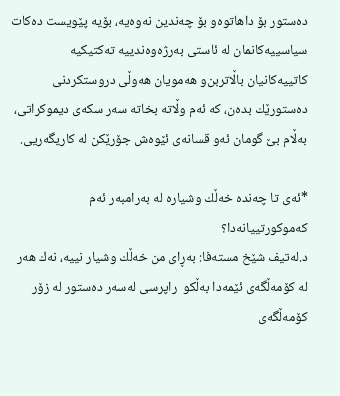ده‌ستور بۆ داهاتوه‌و بۆ چه‌ندین نه‌وه‌یه‌، بۆیه‌ پێویست ده‌كات سیاسییه‌كانمان له‌ ئاستی به‌رژه‌وه‌ندییه‌ ته‌كتیكیه‌ كاتییه‌كانیان باڵاتربن‌و هه‌مویان هه‌وڵی دروستكردنی ده‌ستورێك بده‌ن، كه‌ ئه‌م وڵاته‌ بخاته‌ سه‌ر سكه‌ی دیموكراتی، به‌ڵام بێ گومان ئه‌و قسانه‌ی ئێوه‌ش جۆرێكن له‌ كاریگه‌ریی.

*ئه‌ی تا چه‌نده‌ خه‌ڵك وشیاره‌ له‌ به‌رامبه‌ر ئه‌م كه‌موكورتییانه‌دا؟
د.له‌تیف شێخ مسته‌فا: به‌ڕای من خه‌ڵك وشیار نییه‌، نه‌ك هه‌ر له‌ كۆمه‌ڵگه‌ی ئێمه‌دا به‌ڵكو  راپرسی له‌سه‌ر ده‌ستور له‌ زۆر كۆمه‌ڵگه‌ی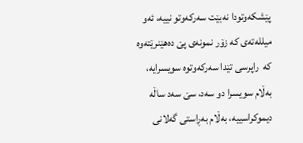پێشكه‌وتودا نه‌بێت سه‌ركه‌وتو نییه‌، ئه‌و میلله‌ته‌ی كه‌ زۆر نمونه‌ی پێ ده‌هێنرێته‌وه‌ كه‌  راپرسی تێدا سه‌ركه‌وتوه‌ سویسرایه‌، به‌ڵام سویسرا دو سه‌د، سێ سه‌د ساڵه‌ دیموكراسییه‌، به‌ڵام به‌ڕاستی گه‌لانی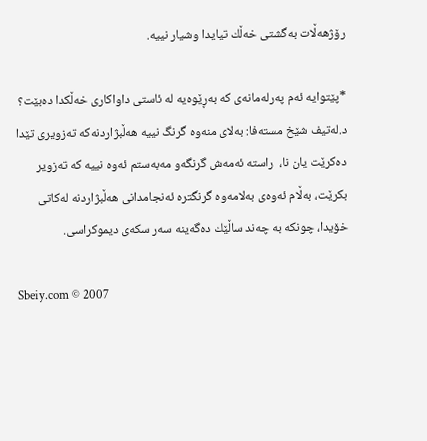رۆژهه‌ڵات به‌گشتی خه‌ڵك تیایدا وشیار نییه‌.

*پێتوایه‌ ئه‌م په‌رله‌مانه‌ی كه‌ به‌ڕێوه‌یه‌ له‌ ئاستی داواكاری خه‌ڵكدا ده‌بێت؟
د.له‌تیف شێخ مسته‌فا: به‌لای منه‌وه‌ گرنگ نییه‌ هه‌ڵبژاردنه‌كه‌ ته‌زویری تێدا ده‌كرێت یان نا،  راسته‌ ئه‌مه‌ش گرنگه‌‌و مه‌به‌ستم ئه‌وه‌ نییه‌ كه‌ ته‌زویر بكرێت، به‌ڵام ئه‌وه‌ی به‌لامه‌وه‌ گرنگتره‌ ئه‌نجامدانی هه‌ڵبژاردنه‌ له‌كاتی خۆیدا، چونكه‌ به‌ چه‌ند ساڵێك ده‌گه‌ینه‌ سه‌ر سكه‌ی دیموكراسی.

Sbeiy.com © 2007